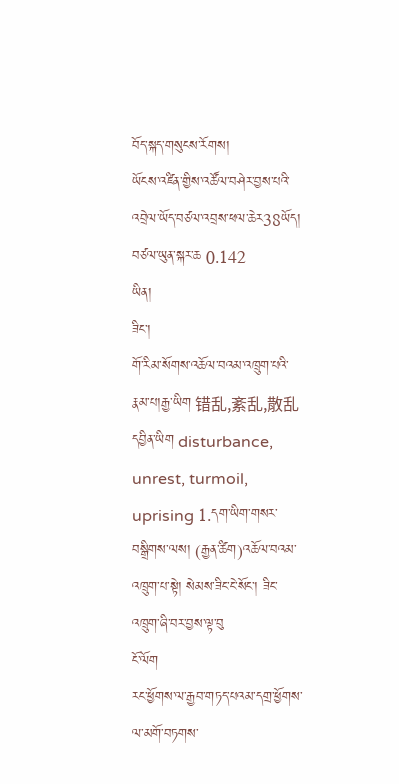བོད་སྐད་གསུངས་རོགས།
ཡོངས་འཛིན་གྱིས་འཚོལ་བཤེར་བྱས་པའི་འབྲེལ་ཡོད་བཙལ་འབྲས་ཕལ་ཆེར38ཡོད། བཙལ་ཡུན་སྐར་ཆ 0.142
ཡིན།
ཟིང་།
གོ་རིམ་སོགས་འཆོལ་བའམ་འཁྲུག་པའི་རྣམ་པ།རྒྱ་ཡིག 错乱,紊乱,散乱 དབྱིན་ཡིག disturbance, unrest, turmoil, uprising 1.དག་ཡིག་གསར་བསྒྲིགས་ལས། (རྒྱན་ཚིག)འཆོལ་བའམ་འཁྲུག་པ་སྟེ། སེམས་ཟིང་ངེ་སོང་། ཟིང་འཁྲུག་ཞི་བར་བྱས་ལྟ་བུ
ངོ་ལོག
རང་ཕྱོགས་ལ་རྒྱབ་གཏད་པའམ་དགྲ་ཕྱོགས་ལ་མགོ་བཏགས་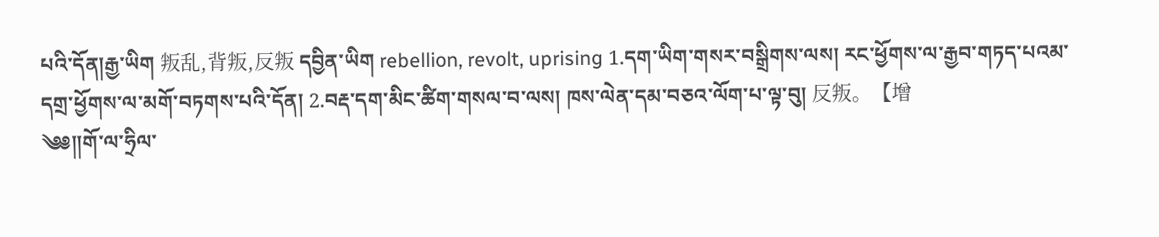པའི་དོན།རྒྱ་ཡིག 叛乱,背叛,反叛 དབྱིན་ཡིག rebellion, revolt, uprising 1.དག་ཡིག་གསར་བསྒྲིགས་ལས། རང་ཕྱོགས་ལ་རྒྱབ་གཏད་པའམ་དགྲ་ཕྱོགས་ལ་མགོ་བཏགས་པའི་དོན། 2.བརྡ་དག་མིང་ཚིག་གསལ་བ་ལས། ཁས་ལེན་དམ་བཅའ་ལོག་པ་ལྟ་བུ། 反叛。【增
༄༅།།གོ་ལ་ཧྲིལ་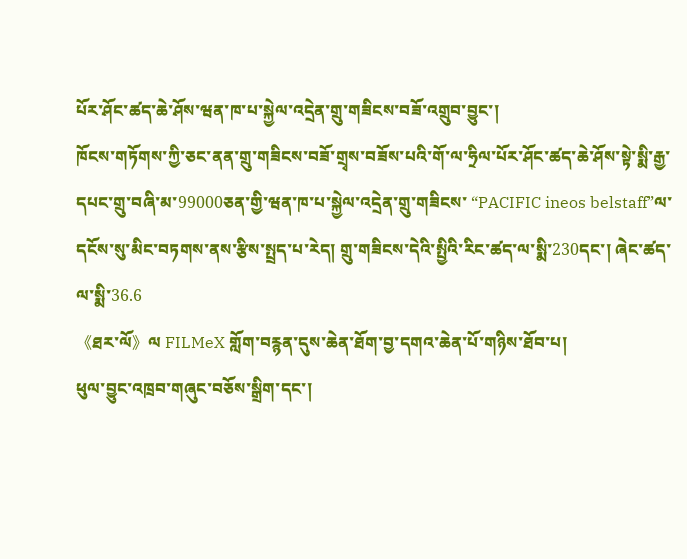པོར་ཤོང་ཚད་ཆེ་ཤོས་ཝན་ཁ་པ་སྐྱེལ་འདྲེན་གྲུ་གཟིངས་བཟོ་འགྲུབ་བྱུང་།
ཁོངས་གཏོགས་ཀྱི་ཅང་ནན་གྲུ་གཟིངས་བཟོ་གྲྭས་བཟོས་པའི་གོ་ལ་ཧྲིལ་པོར་ཤོང་ཚད་ཆེ་ཤོས་སྟེ་སྨི་རྒྱ་དཔང་གྲུ་བཞི་མ་99000ཅན་གྱི་ཝན་ཁ་པ་སྐྱེལ་འདྲེན་གྲུ་གཟིངས་ “PACIFIC ineos belstaff”ལ་དངོས་སུ་མིང་བཏགས་ནས་རྩིས་སྤྲད་པ་རེད། གྲུ་གཟིངས་དེའི་སྤྱིའི་རིང་ཚད་ལ་སྨི་230དང་། ཞེང་ཚད་ལ་སྨི་36.6
《ཐར་ལོ》ལ FILMeX གློག་བརྙན་དུས་ཆེན་ཐོག་བྱ་དགའ་ཆེན་པོ་གཉིས་ཐོབ་པ།
ཕུལ་བྱུང་འཁྲབ་གཞུང་བཅོས་སྒྲིག་དང་།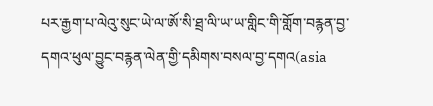པར་རྒྱག་པ་ལེའུ་སུང་ཡེ་ལ་ཨོ་སི་ཐྲ་ལི་ཡ་ཡ་གླིང་གི་གློག་བརྙན་བྱ་དགའ་ཕུལ་བྱུང་བརྙན་ལེན་གྱི་དམིགས་བསལ་བྱ་དགའ(asia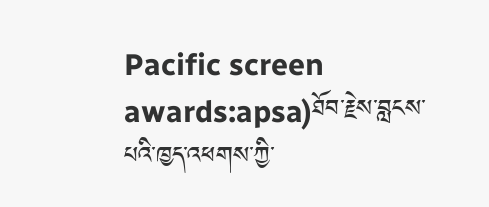Pacific screen awards:apsa)ཐོབ་རྗེས་བླངས་པའི་ཁྱད་འཕགས་ཀྱི་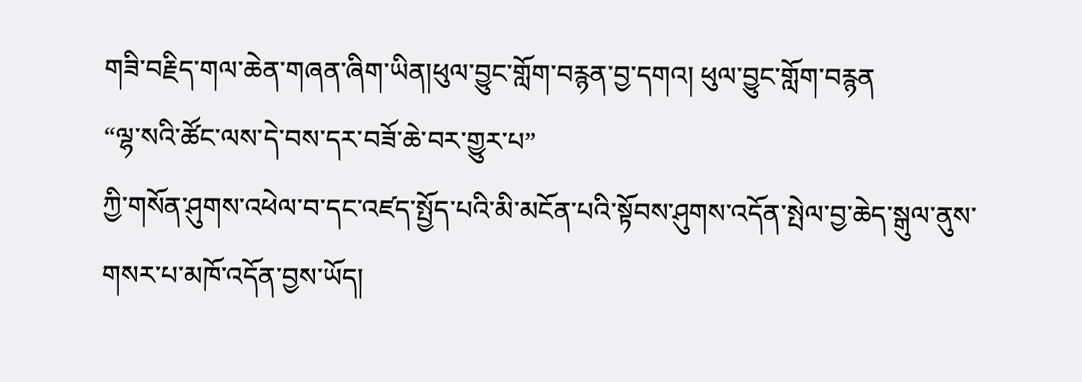གཟི་བརྗིད་གལ་ཆེན་གཞན་ཞིག་ཡིན།ཕུལ་བྱུང་གློག་བརྙན་བྱ་དགའ། ཕུལ་བྱུང་གློག་བརྙན
“ལྷ་སའི་ཚོང་ལས་དེ་བས་དར་བཟོ་ཆེ་བར་གྱུར་པ”
ཀྱི་གསོན་ཤུགས་འཕེལ་བ་དང་འཛད་སྤྱོད་པའི་མི་མངོན་པའི་སྟོབས་ཤུགས་འདོན་སྤེལ་བྱ་ཆེད་སྒུལ་ནུས་གསར་པ་མཁོ་འདོན་བྱས་ཡོད།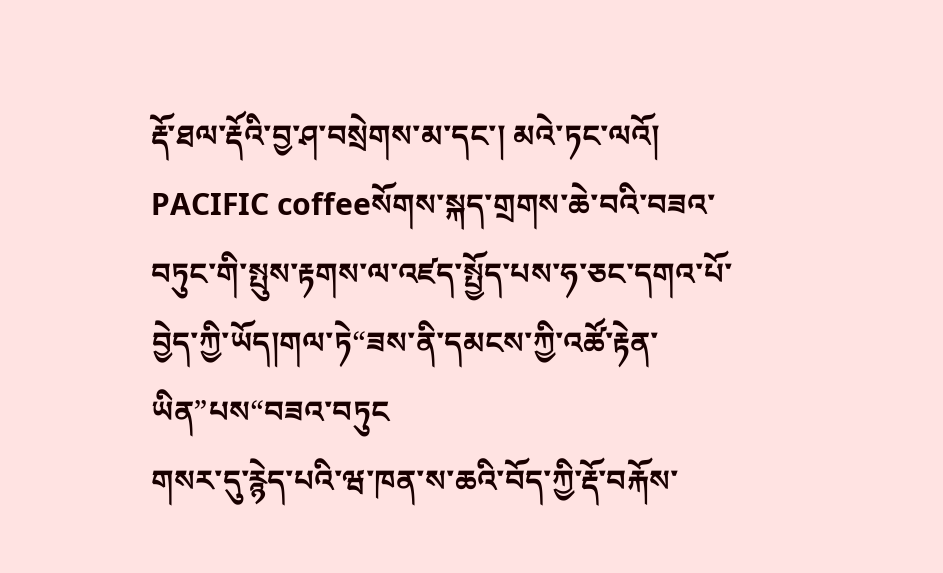རྡོ་ཐལ་རྡོའི་བྱ་ཤ་བསྲེགས་མ་དང་། མའེ་ཏང་ལའོ། PACIFIC coffeeསོགས་སྐད་གྲགས་ཆེ་བའི་བཟའ་བཏུང་གི་སྤུས་རྟགས་ལ་འཛད་སྤྱོད་པས་ཧ་ཅང་དགའ་པོ་བྱེད་ཀྱི་ཡོད།གལ་ཏེ“ཟས་ནི་དམངས་ཀྱི་འཚོ་རྟེན་ཡིན”པས“བཟའ་བཏུང
གསར་དུ་རྙེད་པའི་ཝ་ཁན་ས་ཆའི་བོད་ཀྱི་རྡོ་བརྐོས་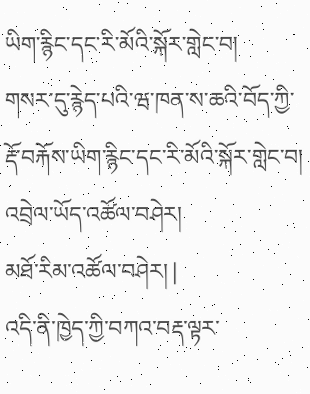ཡིག་རྙིང་དང་རི་མོའི་སྐོར་གླེང་བ།
གསར་དུ་རྙེད་པའི་ཝ་ཁན་ས་ཆའི་བོད་ཀྱི་རྡོ་བརྐོས་ཡིག་རྙིང་དང་རི་མོའི་སྐོར་གླེང་བ།
འབྲེལ་ཡོད་འཚོལ་བཤེར།
མཐོ་རིམ་འཚོལ་བཤེར། |
འདི་ནི་ཁྱེད་ཀྱི་བཀའ་བརྡ་ལྟར་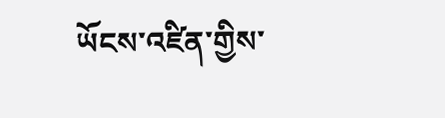ཡོངས་འཛིན་གྱིས་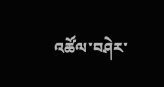འཚོལ་བཤེར་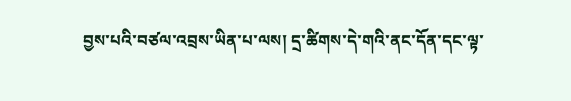བྱས་པའི་བཙལ་འབྲས་ཡིན་པ་ལས། དྲ་ཚིགས་དེ་གའི་ནང་དོན་དང་ལྟ་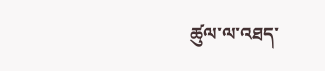ཚུལ་ལ་འཐད་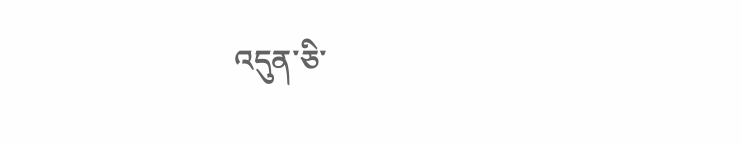འདུན་ཅི་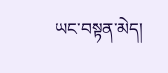ཡང་བསྟན་མེད།